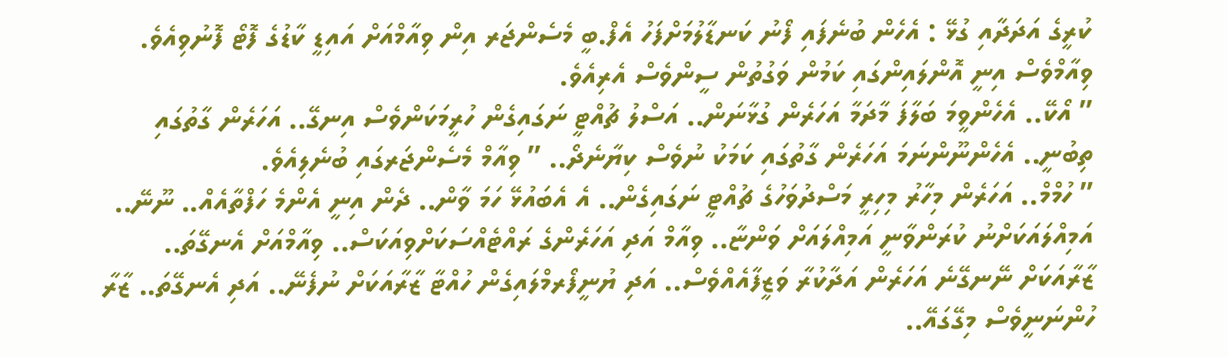ކުރީގެ އަދަދާއި ގުޅޭ : އެހެން ބުނެފައި ފޯނު ކަނޑާލުމަށްފަހު އެފް.ބީ މެސެންޖަރ އިން ވިއާމްއަށް އައިޑީ ކާޑުގެ ފޮޓޯ ފޮނުވިއެވެ. ވިއާމްވެސް އިނީ އޮންލައިންގައި ކަމުން ވަގުތުން ސީންވެސް އެރިއެވެ.
” އޯކޭ.. އެހެންވީމަ ބަލާފަ މާދަމާ އަހަރެން ގުޅާނަން.. އަސްލު ޗުއްޓީ ނަގައިގެން ހުރީމަކަންވެސް އިނގޭ.. އަހަރެން ގާތުގައި ތިބުނީ.. އެހެންނޫންނަމަ އަހަރެން ގާތުގައި ކަމަކު ނުވެސް ކިޔާނެދޯ.. ” ވިއާމް މެސެންޖަރގައި ބުނެލިއެވެ.
” ހުމްމް.. އަހަރެން މިހާރު މިހިރީ މަސްދުވަހުގެ ޗުއްޓީ ނަގައިގެން.. އެ އެބައުޅޭ ހަމަ ވާން.. ދެން އިނީ އެންމެ ހަފްތާއެއް.. ނޫނޭ.. އަމިއްލައަކަށްނު ކުރަންވާނީ އަމިއްލައަށް ވަންޏާ.. ވިއާމް އަދި އަހަރެންގެ ރައްޓެއްސަކަށްވިއަކަސް.. ވިއާމްއަށް އެނގޭތަ.. ޒާރާއަކަށް ނޭނގޭނެ އަހަރެން އަދާކުރާ ވަޒީފާއެއްވެސް.. އަދި ޔުނީފޯރމްލައިގެން ހުއްޓާ ޒާރާއަކަށް ނުފެނޭ.. އަދި އެނގޭތަ.. ޒާރާ ހުންނަނީވެސް މިގޭގައޭ..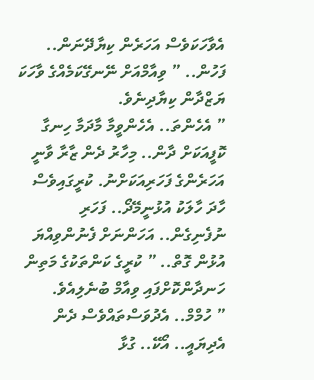އެވާހަކަވެސް އަހަރެން ކިޔާދޭނަން.. ފަހުން.. ” ވިއާމްއަށް ނޭނގޭކަމެއްގެ ވާހަކަ ޔަޒްދާން ކިޔާދިނެވެ.
” އެހެންތަ.. އެހެންވީމާ މާދަމާ ހިނގާ ކޮފީއަކަށް ދާން.. މިހާރު ދެން ޒާރާ ވާނީ އަހަރެންގެ ފަހަރިއަކަށްނު. ކުރީގައިވެސް ހާދަ ހާލަކު އުޅުނީމޭދޯ.. ފަހަރި ނުފެނިގެން.. އަހަންނަށް ފެނުންވިއްޔަ އުޅުން ގޮތް.. ” ކުރީގެ ކަންތަކުގެ މަތިން ހަނދާންކޮށްފައި ވިއާމް ބުނެލިއެވެ.
” ހުމްމް.. އެދުވަސްތައްވެސް ދެން އެދިޔައީ.. އޯކޭ.. ގުޅާ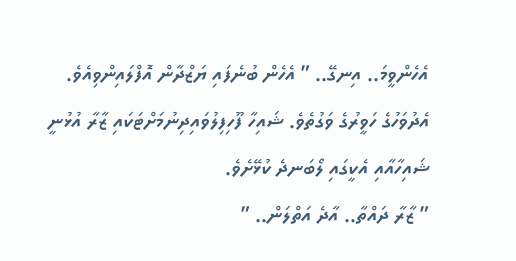އެހެންވީމަ.. އިނގޭ.. ” އެހެން ބުނެފައި ޔަޒްދާން އޮފްލައިންވިއެވެ.
އެދުވަހުގެ ހަވީރުގެ ވަގުތެވެ. ޝައިހާ ފޫހިފިލުވައިދިނުމަށްޓަކައި ޒާރާ އުޅުނީ ޝައިހާއާއި އެކީގައި ލޯބަނދެ ކުޅޭށެވެ.
” ޒާރާ ދައްތާ.. އާދެ އަތްލަން.. ”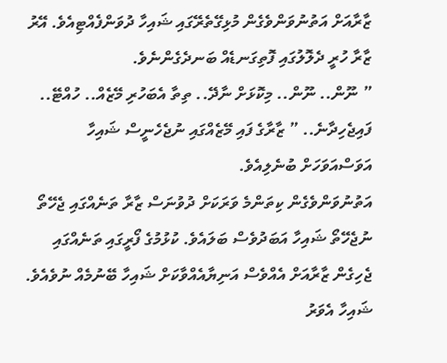ޒާރާއަށް އަތުނުވަންވެގެން މުޅިގޭތެރޭގައި ޝައިހާ ދުވަންފެއްޓިއެވެ. އޭރު ޒާރާ ހުރީ ދެލޮލުގައި ފޮތިގަނޑެއް ބަނދެގެންނެވެ.
” ނޫން.. ނޫން.. މިކޮޅަށް ނާދޭ.. ތިތާ އެބަހުރި މޭޒެއް.. ހުއްޓޭ.. ފައިޖެހިދާނެ.. ” ޒާރާގެ ފައި މޭޒެއްގައި ނުޖެހެނީސް ޝައިހާ އަވަސްއަވަހަށް ބުނެލިއެވެ.
އަތުނުވަންވެގެން ކިތަންމެ ވަރަކަށް ދުވުނަސް ޒާރާ ތަނެއްގައި ޖެހޭތޯ ނުޖެހޭތޯ ޝައިހާ އަބަދުވެސް ބަލައެވެ. ކުޅުމުގެ ފޯރީގައި ތަނެއްގައި ޖެހިގެން ޒާރާއަށް އެއްވެސް އަނިޔާއެއްވާކަށް ޝައިހާ ބޭނުމެއް ނުވެއެވެ. ޝައިހާ އެވަރު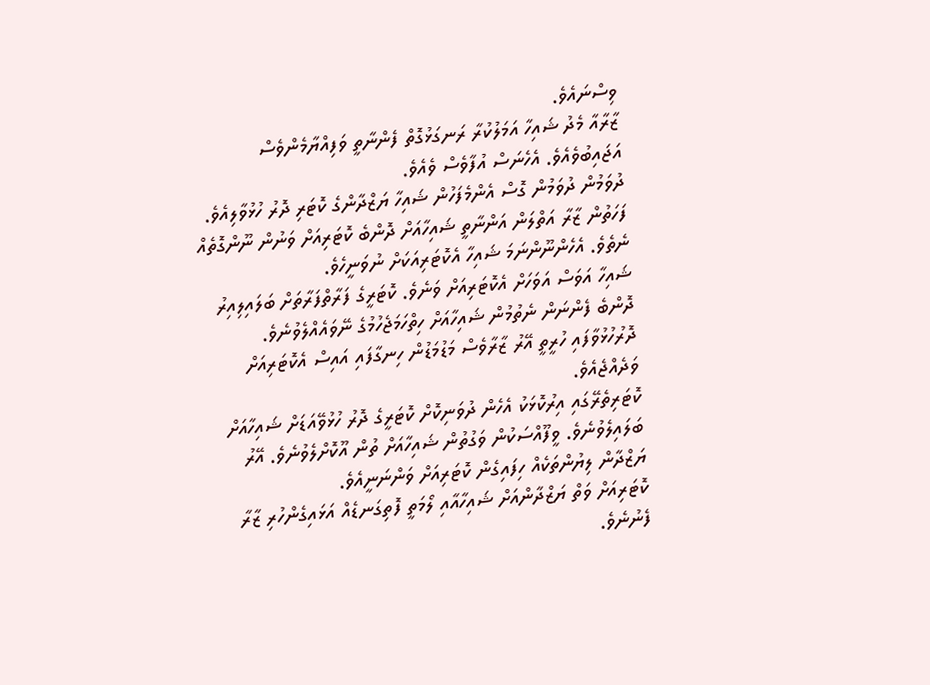ވިސްނައެވެ.
ޒާރާއާ މެދު ޝައިހާ އަމަލުކުރާ ރަނގަޅުގޮތް ފެންނާތީ ވަފިއްޔާމެންވެސް އަޖައިބުވެއެވެ. އެހެނަސް އުފާވެސް ވެއެވެ.
ދުވަމުން ދުވަމުން ގޮސް އެންމެފަހުން ޝައިހާ ޔަޒްދާންގެ ކޮޓަރި ދޮރު ހުޅުވާލިއެވެ. ފަހަތުން ޒާރާ އަތްލަން އަންނާތީ ޝައިހާއަށް ދޮންބެ ކޮޓަރިއަށް ވަނުން ނޫންގޮތެއް ނެތެވެ. އެހެންނޫންނަމަ ޝައިހާ އެކޮޓަރިއަކަށް ނުވަނީހެވެ.
ޝައިހާ އަވަސް އަވަހަށް އެކޮޓަރިއަށް ވަނެވެ. ކޮޓަރީގެ ފަރާތްފަރާތަށް ބަލައިލިއިރު ދޮންބެ ފެންނަން ނެތުމުން ޝައިހާއަށް ހިތްހަމަޖެހުމުގެ ނޭވައެއްލެވުނެވެ. ދޮރުހުޅުވާފައި ހުރީތީ އޭރު ޒާރާވެސް މަޑުމަޑުން ހިނގާފައި އައިސް އެކޮޓަރިއަށް ވަދެއްޖެއެވެ.
ކޮޓަރިތެރޭގައި އިރުކޮޅަކު އެހެން ދުވަނިކޮށް ކޮޓަރީގެ ދޮރު ހުޅުވޭއަޑަށް ޝައިހާއަށް ބަލައިލެވުނެވެ. ވީފޫއްސަކުން ވަގުތުން ޝައިހާއަށް ތުން އޫކޮށްލެވުނެވެ. އޭރު ޔަޒްދާން ލިޔުންތަކެއް ހިފައިގެން ކޮޓަރިއަށް ވަންނަނީއެވެ.
ކޮޓަރިއަށް ވަތް ޔަޒްދާންއަށް ޝައިހާއާއި ލޯމަތީ ފޮތިގަނޑެއް އަޅައިގެންހުރި ޒާރާ ފެނުނެވެ.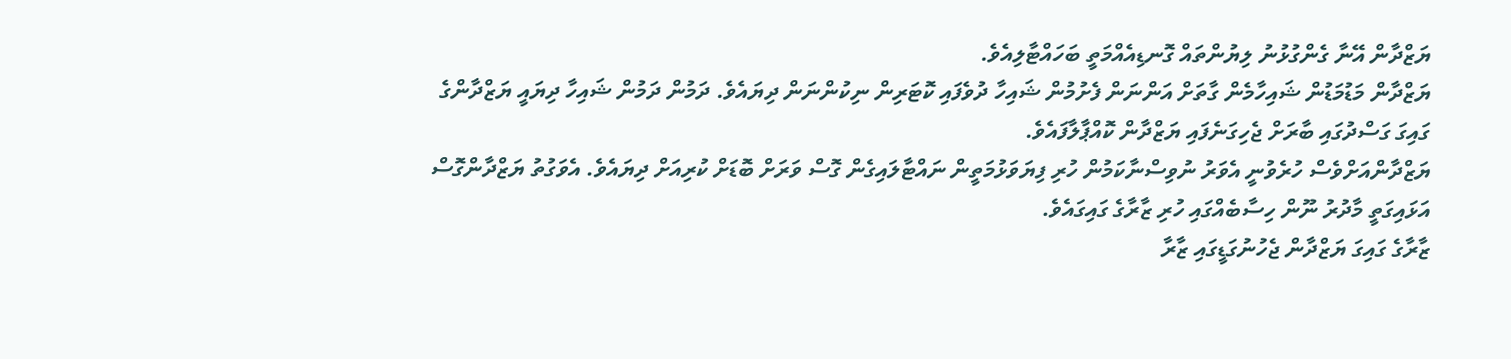ޔަޒްދާން އޭނާ ގެންގުޅުނު ލިޔުންތައް ގޮނޑިއެއްމަތީ ބަހައްޓާލިއެވެ.
ޔަޒްދާން މަޑުމަޑުން ޝައިހާމެން ގާތަށް އަންނަން ފެށުމުން ޝައިހާ ދުވެފައި ކޮޓަރިން ނިކުންނަން ދިޔައެވެ. ދަމުން ދަމުން ޝައިހާ ދިޔައީ ޔަޒްދާންގެ ގައިގަ ގަސްދުގައި ބާރަށް ޖެހިގަނެފައި ޔަޒްދާން ކޮއްޕާލާފައެވެ.
ޔަޒްދާންއަށްވެސް ހުރެވުނީ އެވަރު ނުވިސްނާކަމުން ހުރި ފިޔަވަޅުމަތީން ނައްޓާލައިގެން ގޮސް ވަރަށް ބޮޑަށް ކުރިއަށް ދިޔައެވެ. އެވަގުތު ޔަޒްދާންގޮސް އަޅައިގަތީ މާދުރު ނޫން ހިސާބެއްގައި ހުރި ޒާރާގެ ގައިގައެވެ.
ޒާރާގެ ގައިގަ ޔަޒްދާން ޖެހުނުގަޑީގައި ޒާރާ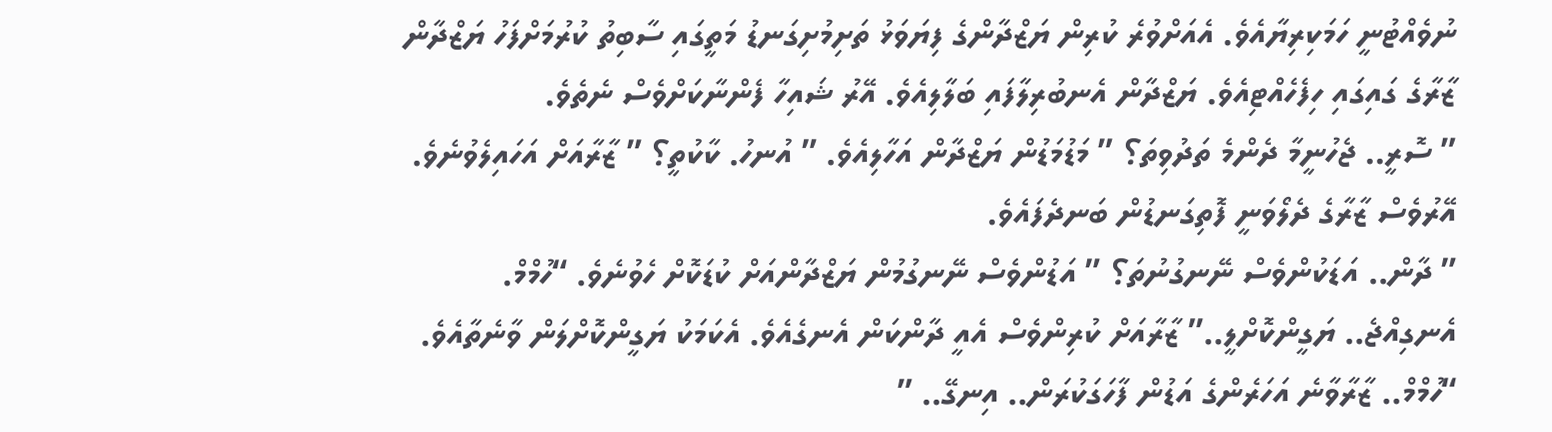ނުވެއްޓުނީ ހަމަކިރިޔާއެވެ. އެއަށްވުރެ ކުރިން ޔަޒްދާންގެ ފިޔަވަޅު ތަށިމުށިގަނޑު މަތީގައި ސާބިތު ކުރުމަށްފަހު ޔަޒްދާން ޒާރާގެ ގައިގައި ހިފެހެއްޓިއެވެ. ޔަޒްދާން އެނބުރިލާފައި ބަލާލިއެވެ. އޭރު ޝައިހާ ފެންނާކަށްވެސް ނެތެވެ.
” ސޮރީ.. ޖެހުނީމާ ދެންމެ ތަދުވިތަ؟ ” މަޑުމަޑުން ޔަޒްދާން އަހާލިއެވެ. ” އުނހު. ކާކުތީ؟ ” ޒާރާއަށް އަހައިލެވުނެވެ. އޭރުވެސް ޒާރާގެ ދެލޯވަނީ ފޮތިގަނޑުން ބަނދެފައެވެ.
” ދާން.. އަޑަކުންވެސް ނޭނގުނުތަ؟ ” އަޑުންވެސް ނޭނގުމުން ޔަޒްދާންއަށް ކުޑަކޮށް ހެވުނެވެ. “ހުމްމް. އެނގިއްޖެ.. ޔަގީންކޮށްލީ..” ޒާރާއަށް ކުރިންވެސް އެއީ ދާންކަން އެނގެއެވެ. އެކަމަކު ޔަގީންކޮށްލަން ވާނެތާއެވެ.
“ހުމްމް.. ޒާރާވާނެ އަހަރެންގެ އަޑުން ފާހަގަކުރަން.. އިނގޭ.. ”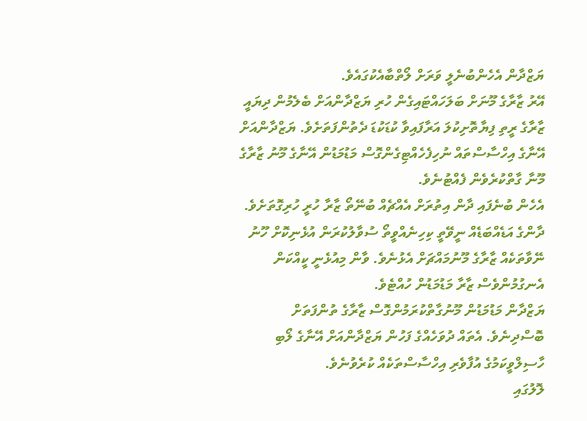ޔަޒްދާން އެހެންބުނެލީ ވަރަށް ލޯތްބާއެކުގައެވެ.
އޭރު ޒާރާގެ މޫނަށް ބަލަހައްޓައިގެން ހުރި ޔަޒްދާންއަށް ބެލެމުން ދިޔައީ ޒާރާގެ ރީތި ފިޔާތޮށިކުލަ އަރާފައިވާ ކުޑަކުޑަ ދެތުންފަތަށެވެ. ޔަޒްދާންއަށް އޭނާގެ އިހްސާސްތައް ނުހިފެހެއްޓިގެންގޮސް މަޑުމަޑުން އޭނާގެ މޫނު ޒާރާގެ މޫނާ ގާތްކުރެވެން ފެއްޓުނެވެ.
އެހެން ބުނެފައި ދާން އިތުރަށް އެއްޗެއް ބުނޭތޯ ޒާރާ ހުރީ ހުރިގޮތަށެވެ. ދާންގެ އަޑެއްބަޑެއް ނީވޭތީ ކިހިނެއްވީތޯ ސުވާލުކުރަން އުޅެނިކޮށް ހޫނު ނޭވާތަކެއް ޒާރާގެ މޫނުމައްޗަށް އެޅުނެވެ. ވާން މިއުޅެނީ ކީއްކަން އެނގުމުންވެސް ޒާރާ މަޑުމަޑުން ހުއްޓެވެ.
ޔަޒްދާން މަޑުމަޑުން މޫނުގާތްކުރަމުންގޮސް ޒާރާގެ ތުންފަތަށް ބޮސްދިނެވެ. އެތައް ދުވަހެއްގެ ފަހުން ޔަޒްދާންއަށް އޭނާގެ ލޯބި ހާސިލްވީކަމުގެ އުފާވެރި އިހްސާސްތަކެއް ކުރެވުނެވެ.
ލޮލުގައި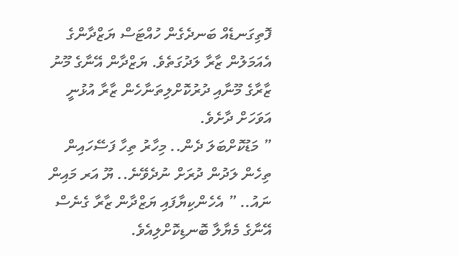ފޮތިގަނޑެއް ބަނދެގެން ހުއްޓަސް ޔަޒްދާންގެ އެއަމަލުން ޒާރާ ލަދުގަތެވެ. ޔަޒްދާން އޭނާގެ މޫނު ޒާރާގެ މޫނާއި ދުރުކޮށްލިތަނާހެން ޒާރާ އުޅުނީ އަވަހަށް ދާށެވެ.
” މަޑުކޮށްބަލަ ދެން.. މިހާރު ތިހާ ފަސޭހައިން ތިހެން ލަދުން ދުރަށް ނުދެވޭނެ.. ޔޫ އަރ މައިން ނައު.. ” އެހެންކިޔާފައި ޔަޒްދާން ޒާރާ ގެނެސް އޭނާގެ މެޔާލާ ބޮނޑިކޮށްލިއެވެ.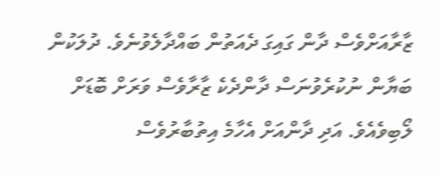ޒާރާއަށްވެސް ދާން ގައިގަ ދެއަތުން ބައްދާލެވުނެވެ. ދުލަކުން ބަޔާން ނުކުރެވުނަސް ދާންދެކެ ޒާރާވެސް ވަރަށް ބޮޑަށް ލޯބިވެއެވެ. އަދި ދާންއަށް އެހާމެ އިތުބާރުވެސް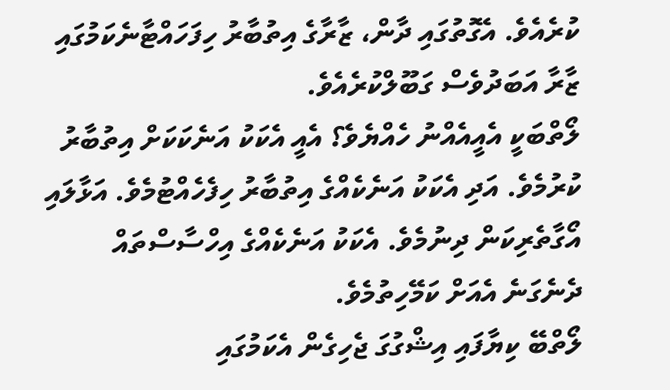ކުރެއެވެ. އެގޮތުގައި ދާން، ޒާރާގެ އިތުބާރު ހިފަހައްޓާނެކަމުގައި ޒާރާ އަބަދުވެސް ގަބޫލްކުރެއެވެ.
ލޯތްބަކީ އެއީއެއްނު ހެއްޔެވެ؟ އެއީ އެކަކު އަނެކަކަށް އިތުބާރު ކުރުމެވެ. އަދި އެކަކު އަނެކެއްގެ އިތުބާރު ހިފެހެއްޓުމެވެ. އަޅާލައި އޯގާތެރިކަން ދިނުމެވެ. އެކަކު އަނެކެއްގެ އިހްސާސްތައް ދެނެގަނެ އެއަށް ކަމޭހިތުމެވެ.
ލޯތްބޭ ކިޔާފައި އިޝްގުގަ ޖެހިގެން އެކަމުގައި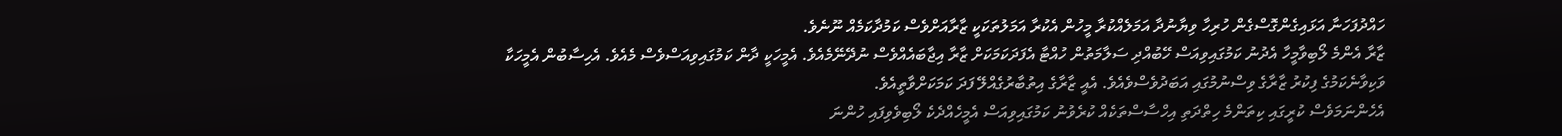ހައްދުފަހަނާ އަޅައިގެންގޮސްގެން ހުރިހާ ވިޔާނުދާ އަމަލެއްކުރާ މީހުން އެކުރާ އަމަލުތަކަކީ ޒާރާއަށްވެސް ކަމުދާކަމެއް ނޫނެވެ.
ޒާރާ އެންމެ ލޯބިވާމީހާ އެދުނު ކަމުގައިވިއަސް ހޭބުއްދި ސަލާމަތުން ހުއްޓާ އެފަދަކަމަކަށް ޒާރާ އިޖާބައެއްވެސް ނުދޭނޭމެއެވެ. އެމީހަކީ ދާން ކަމުގައިވިއަސްވެސް މެއެވެ. އެހިސާބުން އެމީހަކާ ވަކިވާނެކަމުގެ ފިކުރު ޒާރާގެ ވިސްނުމުގައި އަބަދުވެސްވެއެވެ. އެއީ ޒާރާގެ އިތުބާރުގެއްލޭ ފަދަ ކަމަކަށްވާތީއެވެ.
އެހެންނަމަވެސް ކުރީގައި ކިތަންމެ ހިތްދަތި އިހްސާސްތަކެއް ކުރެވުނު ކަމުގައިވިއަސް އެމީހެއްދެކެ ލޯބިވެވިފައި ހުންނަ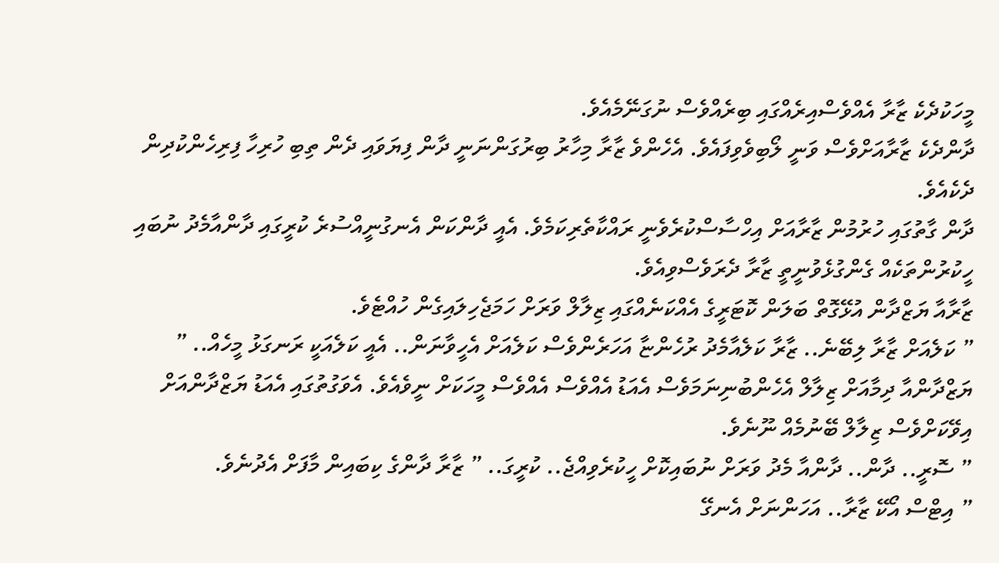މީހަކުދެކެ ޒާރާ އެއްވެސްއިރެއްގައި ބިރެއްވެސް ނުގަނޭމެއެވެ.
ދާންދެކެ ޒާރާއަށްވެސް ވަނީ ލޯބިވެވިފައެވެ. އެހެންވެ ޒާރާ މިހާރު ބިރުގަންނަނީ ދާން ފިޔަވައި ދެން ތިބި ހުރިހާ ފިރިހެންކުދިން ދެކެއެވެ.
ދާން ގާތުގައި ހުރުމުން ޒާރާއަށް އިހްސާސްކުރެވެނީ ރައްކާތެރިކަމެވެ. އެއީ ދާންކަން އެނގުނީއްސުރެ ކުރީގައި ދާންއާމެދު ނުބައި ހީކުރުންތަކެއް ގެންގުޅެވުނީތީ ޒާރާ ދެރަވެސްވިއެވެ.
ޒާރާއާ ޔަޒްދާން އުޅޭގޮތް ބަލަން ކޮޓަރީގެ އެއްކަނެއްގައި ޒިލާލް ވަރަށް ހަމަޖެހިލައިގެން ހުއްޓެވެ.
” ކަލެއަށް ޒާރާ ލިބޭނެ.. ޒާރާ ކަލެއާމެދު ރުހެންޏާ އަހަރެންވެސް ކަލެއަށް އެހީވާނަން.. އެއީ ކަލެއަކީ ރަނގަޅު މީހެއް.. ” ޔަޒްދާންއާ ދިމާއަށް ޒިލާލް އެހެންބުނިނަމަވެސް އެއަޑު އެއްވެސް އެއްވެސް މީހަކަށް ނީވެއެވެ. އެވަގުތުގައި އެއަޑު ޔަޒްދާންއަށް އިވޭކަށްވެސް ޒިލާލް ބޭނުމެއް ނޫނެވެ.
” ސޮރީ.. ދާން.. ދާންއާ މެދު ވަރަށް ނުބައިކޮށް ހީކުރެވިއްޖެ.. ކުރީގަ.. ” ޒާރާ ދާންގެ ކިބައިން މާފަށް އެދުނެވެ.
” އިޓްސް އޯކޭ ޒާރާ.. އަހަންނަށް އެނގޭ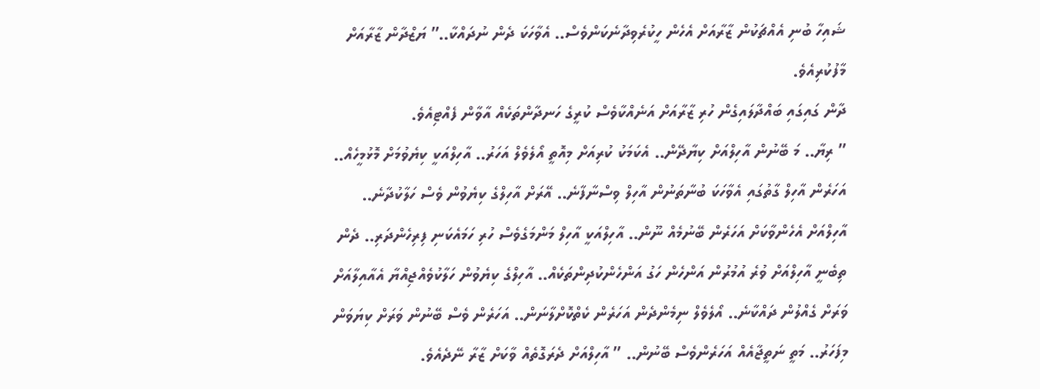ޝައިހާ ބުނި އެއްޗަކުން ޒާރާއަށް އެހެން ހީކުރެވިދާނެކަންވެސް.. އެވާހަކަ ދެން ނުދައްކާ..” ޔަޒްދާން ޒާރާއަށް މާފުކުރިއެވެ.
ދާން ގައިގައި ބައްދާލައިގެން ހުރި ޒާރާއަށް އަނެއްކާވެސް ކުރީގެ ހަނދާންތަކެއް އާވާން ފެއްޓިއެވެ.
” ރިޔާ.. މަ ބޭނުން އާހިލްއަށް ކިޔާދޭން.. އެކަމަކު ކުރިއަށް މިއޮތީ އޯލެވެލް އަހަރު.. އާހިލްއަކީ ކިޔެވުމަށް މޮޅުމީހެއް.. އަހަރެން އާހިލް ގާތުގައި އެވާހަކަ ބުނާތަނުން އާހިލް ވިސްނާފާނެ.. އޭރަށް އާހިލްގެ ކިޔެވުން ވެސް ހަލާކުދާނެ.. އާހިލްއަށް އެހެންވާކަށް އަހަރެން ބޭނުމެއް ނޫން.. އާހިލްއަކީ އާހިލް މަންމަގެވެސް ހުރި ހަމައެކަނި ފިރިހެންދަރި.. ދެން ތިބެނީ އާހިލްއަށް ވުރެ އުމުރުން އަންހެން ހަގު އަންހެންކުދިންތަކެއް.. އާހިލްގެ ކިޔެވުން ހަލާކުވެއްޖިއްޔާ އެއާއިލާއަށް ވަރަށް ގެއްލުން ދައްކާނެ.. އޯލެވެލް ނިމެންދެން އަހަރެން ކެތްކޮށްލާނަން.. އަހަރެން ވެސް ބޭނުން ވަރަށް ކިޔަވަން މިފަހަރު.. މަތީ ނަތީޖާއެއް އަހަރެންވެސް ބޭނުން.. ” އާހިލްއަށް ދެރަގޮތެއް ވާކަށް ޒާރާ ނޭދެއެވެ.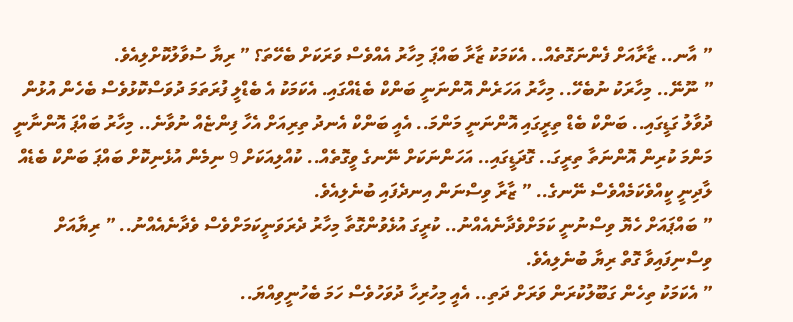” އާނ.. ޒާރާއަށް ފެންނަގޮތެއް.. އެކަމަކު ޒާރާ ބައްޕަ މިހާރު އެއްވެސް ވަރަކަށް ބެހޭތަ؟ ” ރިޔާ ސުވާލުކޮށްލިއެވެ.
” ނޫނޭ.. މިހާރަކު ނުބެހޭ.. މިހާރު އަހަރެން އޮންނަނީ ބަންކް ބެޑެއްގައި. އެކަމަކު އެ ބެޑްލީ ފުރަތަމަ ދުވަސްކޮޅުވެސް ބެހެން އުޅުން ދުވާލު ގަޑީގައި.. ބަންކް ބެޑް ތިރީގައި އޮންނަނީ މަންމަ.. އެއީ ބަންކް އެނދު ތިރިއަށް އެހާ ފިންޏެއް ނުވާނެ.. މިހާރު ބައްޕަ އޮންނާނީ މަންމަ ކުރިން އޮންނަތާ ތިރީގަ.. ގޮދަޑީގައި.. އަހަންނަކަށް ނޭނގެ ވީގޮތެއް.. ކުއްލިއަކަށް 9 ނިމެން އުޅެނިކޮށް ބައްޕަ ބަންކް ބެޑެއް ލާދިނީ ކީއްވެކަމެއްވެސް ނޭނގެ.. ” ޒާރާ ވިސްނަން އިނދެފައި ބުނެލިއެވެ.
” ބައްޕައަށް ހެޔޮ ވިސްނުނީ ކަމަށްވެދާނެއެއްނު.. ކުރީގަ އުޅެވުންގޮތާ މިހާރު ދެރަވަނީކަމަށްވެސް ވެދާނެއެއްނު.. ” ރިޔާއަށް ވިސްނިފައިވާ ގޮތް ރިޔާ ބުނެލިއެވެ.
” އެކަމަކު ތިހެން ގަބޫލުކުރަން ވަރަށް ދަތި.. އެއީ މިހުރިހާ ދުވަހުވެސް ހަމަ ބެހުނީވިއްޔަ..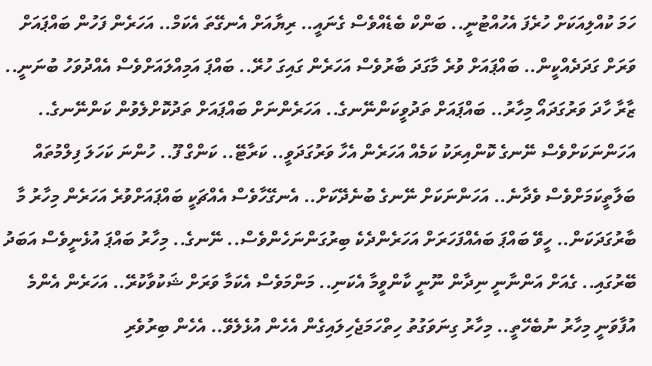ހަމަ ކުއްލިއަކަށް ހުރެފަ އެހުއްޓުނީ.. ބަންކް ބެޑެއްވެސް ގެނައީ.. ރިޔާއަށް އެނގޭތަ އެކަމް.. އަހަރެން ފަހުން ބައްޕައަށް ވަރަށް ގަދަދެއްކީން.. ބައްޕައަށް ވުރެ މާގަދަ ބާރުވެސް އަހަރެން ގައިގަ ހުރޭ.. ބައްޕަ އަމިއްލައަށްވެސް އެއްދުވަހު ބުނަނީ.. ޒާރާ ހާދަ ވަރުގަދައޯ މިހާރު.. ބައްޕައަށް ތަދުވީކަންނޭނގެ.. އަހަރެންނަށް ބައްޕައަށް ތަދުކޮށްލެވުން ކަންނޭނގެ.. އަހަންނަކަށްވެސް ނޭނގެ ކޮންއިރަކު ކަމެއް އަހަރެން އެހާ ވަރުގަދަވީ.. ކަރާޓޭ.. ކަންގް ފޫ.. ހުންނަ ކަހަލަ ފިލްމުތައް ބަލާތީކަމަށްވެސް ވެދާނެ.. އަހަންނަކަށް ނޭނގެ ބުނެދޭކަށް.. އެނގޭހާވެސް އެއްޗަކީ ބައްޕައަށްވުރެ އަހަރެން މިހާރު މާ ބާރުގަދަކަން.. ހީވޭ ބައްޕަ ބައެއްފަހަރަށް އަހަރެންދެކެ ބިރުގަންނަހެންވެސް.. ނޭނގެ.. މިހާރު ބައްޕަ އުޅެނީވެސް އަބަދު ބޭރުގައި.. ގެއަށް އަންނާނީ ނިދާން ނޫނީ ކާންވީމާ އެކަނި.. މަންމަވެސް އެކަމާ ވަރަށް ޝަކުވާކުރޭ.. އަހަރެން އެންމެ އުފާވަނީ މިހާރު ނުބެހޭތީ.. މިހާރު ގިނަވަގުތު ހިތްހަމަޖެހިލައިގެން އެހެން އުޅެލެވޭ.. އެހެން ބިރުވެރި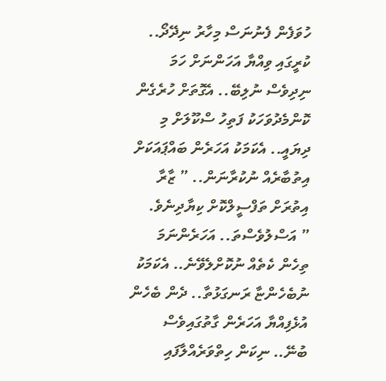ހުވަފެން ފެނުނަސް މިހާރު ނިދޭދޯ.. ކުރީގައި ވިއްޔާ އަހަންނަށް ހަމަ ނިދިވެސް ނުލިބޭ.. އެގޮތަށް ހުރެގެން ކޮންމެދުވަހަކު ފަތިހު ސްކޫލަށް މި ދިޔައީ.. އެކަމަކު އަހަރެން ބައްޕައަކަށް އިތުބާރެއް ނުކުރާނަން.. ” ޒާރާ އިތުރަށް ތަފްސީލްކޮށް ކިޔާދިނެވެ.
” އަސްލުވެސްތަ.. އަހަރެންނަމަ ތިހެން ކެތެއް ނުކޮށްލެވޭނެ.. އެކަމަކު ނުބެހެންޏާ ރަނގަޅުތާ.. ދެން ބެހެން އުޅެފިއްޔާ އަހަރެން ގާތުގައިވެސް ބުނޭ.. ނިކަން ހިތްވަރެއްލާފައި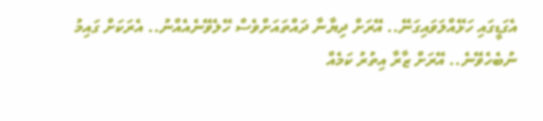އެގަޑީގައި ހަޅޭއްލަވައިގަނޭ.. އޭރަށް ދިޔާނާ ދައްތައަށްވެސް ހޭލެވޭނެއެއްނު.. އެރަކަށް ގައިމު ނުބެހެވޭނެ.. އޭރަށް ޒާރާ އިތުރު ކަމެއް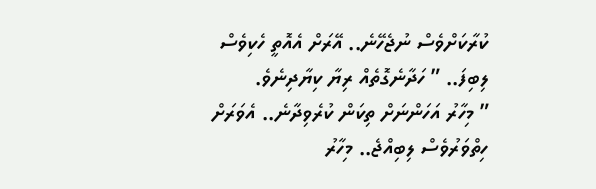ކުރާކަށްވެސް ނުޖެހޭނެ.. އޭރަށް އެއޮތީ ހެކިވެސް ލިބިފަ.. ” ހަދާނެގޮތެއް ރިޔާ ކިޔާދިނެވެ.
” މިހާރު އަހަންނަށް ތިކަން ކުރެވިދާނެ.. އެވަރަށް ހިތްވަރުވެސް ލިބިއްޖެ.. މިހާރު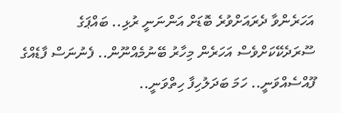އަހަރެންވާ ދެރައަށްވުރެ ބޮޑަށް އަންނަނީ ރުޅި.. ބައްޕަގެ ސޫރަދެކޭކަށްވެސް އަހަރެން މިހާރު ބޭނުމެއްނޫން.. ފެނުނަސް ފާޑެއްގެ ފޫއްސެއްވަނީ.. ހަމަ ބަދަލުހިފާ ހިތްވަނީ..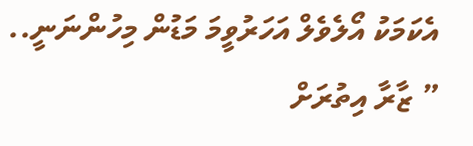އެކަމަކު އޯލެވެލް އަހަރުވީމަ މަޑުން މިހުންނަނީ.. ” ޒާރާ އިތުރަށް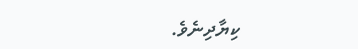ކިޔާދިނެވެ.